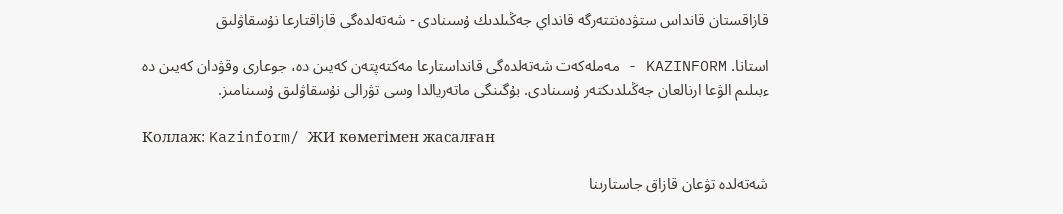قازاقستان قانداس ستۋدەنتتەرگە قانداي جەڭىلدىك ۇسىنادى - شەتەلدەگى قازاقتارعا نۇسقاۋلىق

استانا. KAZINFORM - مەملەكەت شەتەلدەگى قانداستارعا مەكتەپتەن كەيىن دە، جوعارى وقۋدان كەيىن دە ءبىلىم الۋعا ارنالعان جەڭىلدىكتەر ۇسىنادى. بۇگىنگى ماتەريالدا وسى تۋرالى نۇسقاۋلىق ۇسىنامىز.

Коллаж: Kazinform/ ЖИ көмегімен жасалған

شەتەلدە تۋعان قازاق جاستارىنا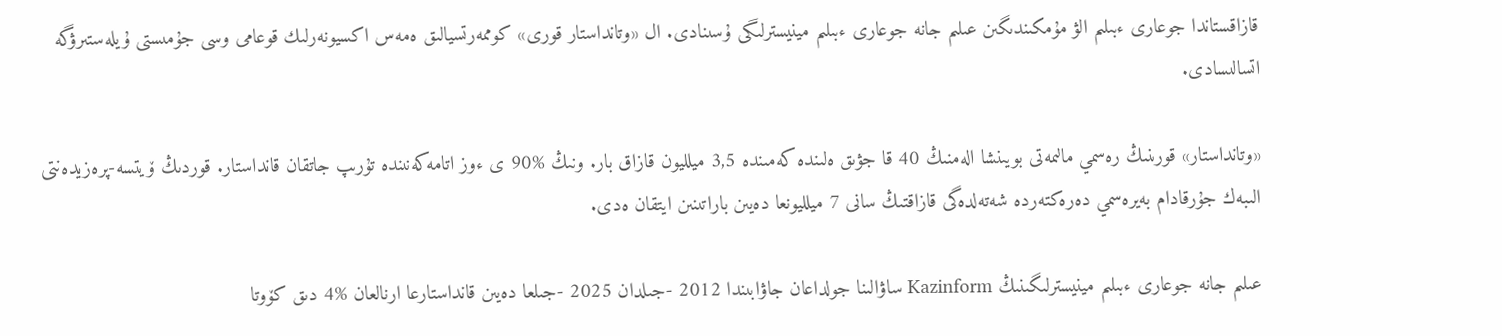قازاقستاندا جوعارى ءبىلىم الۋ مۇمكىندىگىن عىلىم جانە جوعارى ءبىلىم مينيسترلىگى ۇسىنادى. ال «وتانداستار قورى» كوممەرتسيالىق ەمەس اكسيونەرلىك قوعامى وسى جۇمىستى ۇيلەستىرۋگە اتسالىسادى.

«وتانداستار» قورىنىڭ رەسمي مالىمەتى بويىنشا الەمنىڭ 40 قا جۋىق ەلىندە كەمىندە 3,5 ميلليون قازاق بار. ونىڭ %90 ى ءوز اتامەكەنىندە تۇرىپ جاتقان قانداستار. قوردىڭ ۆيتسە-پرەزيدەنتى الىبەك جۇرقادام بەيرەسمي دەرەكتەردە شەتەلدەگى قازاقتىڭ سانى 7 ميلليونعا دەيىن باراتىنىن ايتقان ەدى.

عىلىم جانە جوعارى ءبىلىم مينيسترلىگىنىڭ Kazinform ساۋالىنا جولداعان جاۋابىندا 2012 -جىلدان 2025 -جىلعا دەيىن قانداستارعا ارنالعان %4 دىق كۆوتا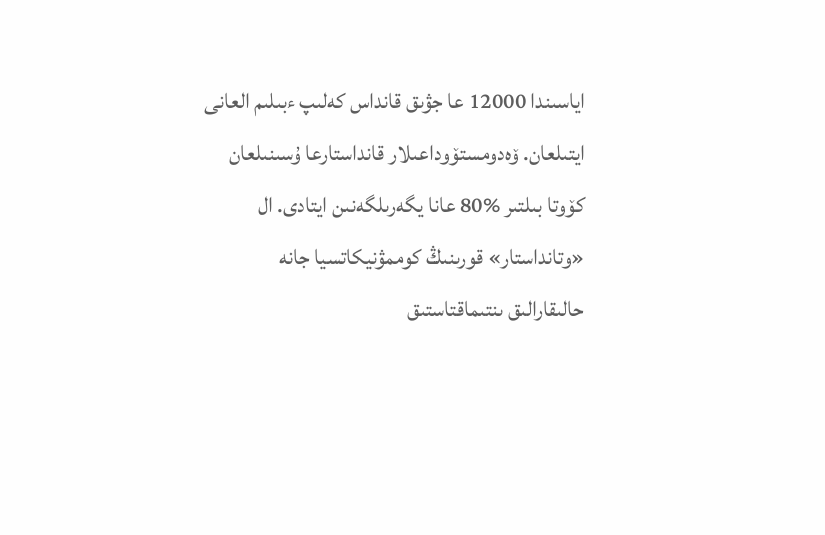اياسىندا 12000 عا جۋىق قانداس كەلىپ ءبىلىم العانى ايتىلعان. ۆەدومستۆوداعىلار قانداستارعا ۇسىنىلعان كۆوتا بىلتىر %80 عانا يگەرىلگەنىن ايتادى. ال «وتانداستار» قورىنىڭ كوممۋنيكاتسيا جانە حالىقارالىق ىنتىماقتاستىق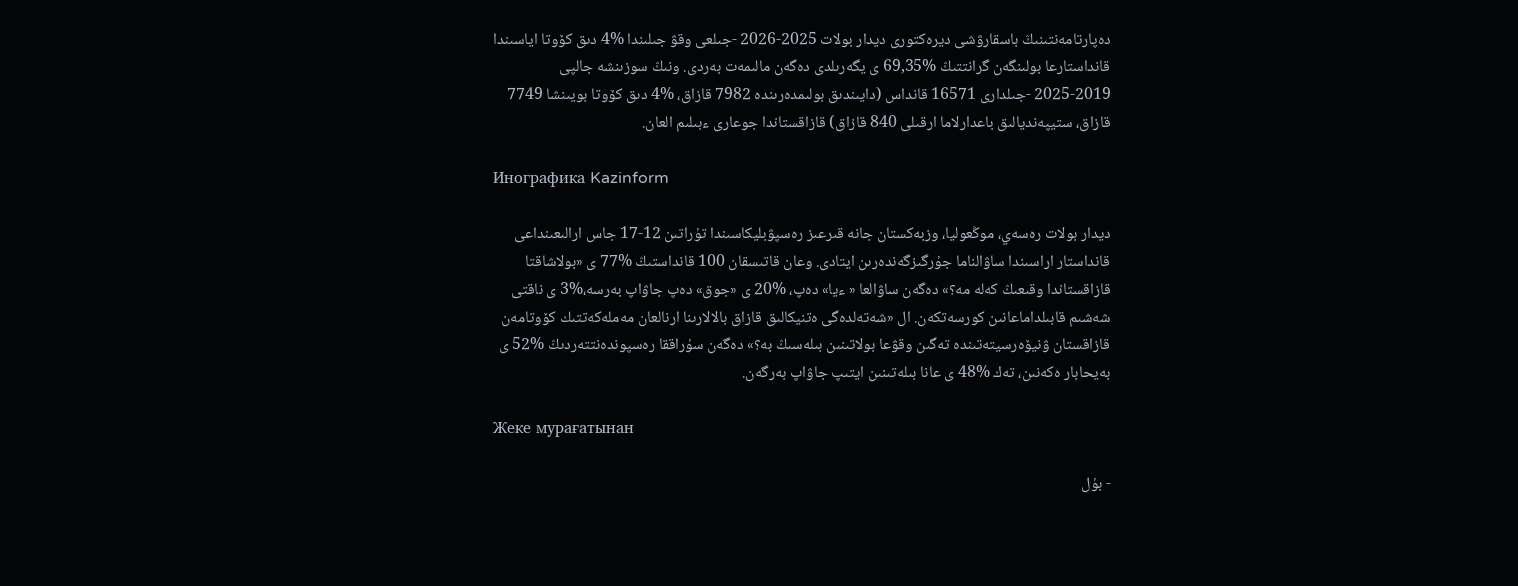دەپارتامەنتىنىڭ باسقارۋشى ديرەكتورى ديدار بولات 2025-2026 -جىلعى وقۋ جىلىندا %4 دىق كۆوتا اياسىندا قانداستارعا بولىنگەن گرانتتىڭ %69,35 ى يگەرىلدى دەگەن مالىمەت بەردى. ونىڭ سوزىنشە جالپى 2019-2025 -جىلدارى 16571 قانداس (دايىندىق بولىمدەرىندە 7982 قازاق، %4 دىق كۆوتا بويىنشا 7749 قازاق، ستيپەنديالىق باعدارلاما ارقىلى 840 قازاق) قازاقستاندا جوعارى ءبىلىم العان.

Инографика Kazinform

ديدار بولات رەسەي، موڭعوليا، وزبەكستان جانە قىرعىز رەسپۋبليكاسىندا تۇراتىن 12-17 جاس ارالىعىنداعى قانداستار اراسىندا ساۋالناما جۇرگىزگەندەرىن ايتادى. وعان قاتىسقان 100 قانداستىڭ %77 ى «بولاشاقتا قازاقستاندا وقىعىڭ كەلە مە؟» دەگەن ساۋالعا « ءيا» دەپ، %20 ى «جوق» دەپ جاۋاپ بەرسە،%3 ى ناقتى شەشىم قابىلداماعانىن كورسەتكەن. ال «شەتەلدەگى ەتنيكالىق قازاق بالالارىنا ارنالعان مەملەكەتتىك كۆوتامەن قازاقستان ۋنيۆەرسيتەتىندە تەگىن وقۋعا بولاتىنىن بىلەسىڭ بە؟» دەگەن سۇراققا رەسپوندەنتتەردىڭ %52 ى بەيحابار ەكەنىن، تەك %48 ى عانا بىلەتىنىن ايتىپ جاۋاپ بەرگەن.

Жеке мурағатынан

- بۇل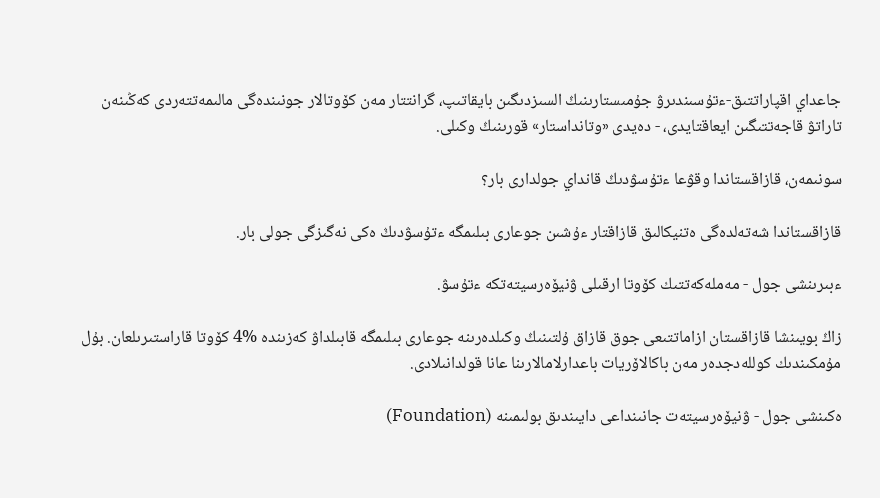جاعداي اقپاراتتىق-ءتۇسىندىرۋ جۇمىستارىنىڭ السىزدىگىن بايقاتىپ، گرانتتار مەن كۆوتالار جونىندەگى مالىمەتتەردى كەڭىنەن تاراتۋ قاجەتتىگىن ايعاقتايدى، - دەيدى «وتانداستار» قورىنىڭ وكىلى.

سونىمەن، قازاقستاندا وقۋعا ءتۇسۋدىڭ قانداي جولدارى بار؟

قازاقستاندا شەتەلدەگى ەتنيكالىق قازاقتار ءۇشىن جوعارى بىلىمگە ءتۇسۋدىڭ ەكى نەگىزگى جولى بار.

ءبىرىنشى جول - مەملەكەتتىك كۆوتا ارقىلى ۋنيۆەرسيتەتكە ءتۇسۋ.

زاڭ بويىنشا قازاقستان ازاماتتىعى جوق قازاق ۇلتىنىڭ وكىلدەرىنە جوعارى بىلىمگە قابىلداۋ كەزىندە %4 كۆوتا قاراستىرىلعان. بۇل مۇمكىندىك كوللەدجدەر مەن باكالاۆريات باعدارلامالارىنا عانا قولدانىلادى.

ەكىنشى جول - ۋنيۆەرسيتەت جانىنداعى دايىندىق بولىمىنە (Foundation)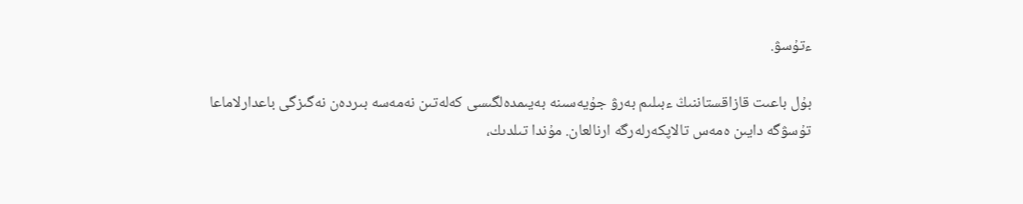ءتۇسۋ.

بۇل باعىت قازاقستاننىڭ ءبىلىم بەرۋ جۇيەسىنە بەيىمدەلگىسى كەلەتىن نەمەسە بىردەن نەگىزگى باعدارلاماعا تۇسۋگە دايىن ەمەس تالاپكەرلەرگە ارنالعان. مۇندا تىلدىك،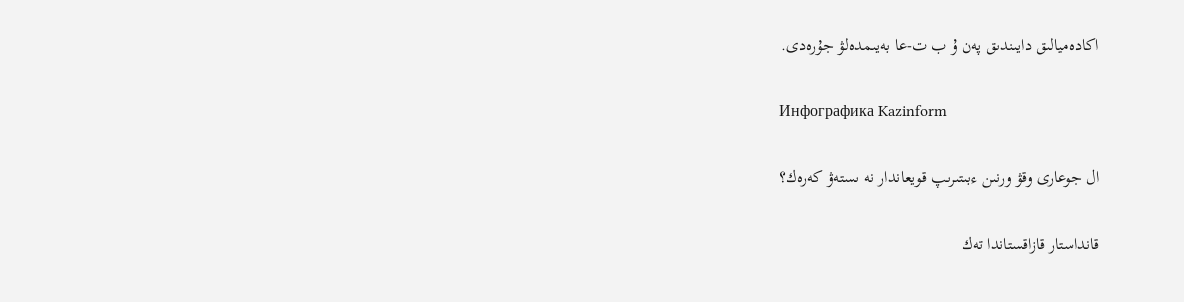اكادەميالىق دايىندىق پەن ۇ ب ت-عا بەيىمدەلۋ جۇرەدى.

Инфографика Kazinform

ال جوعارى وقۋ ورنىن ءبىتىرىپ قويعاندار نە ىستەۋ كەرەك؟

قانداستار قازاقستاندا تەك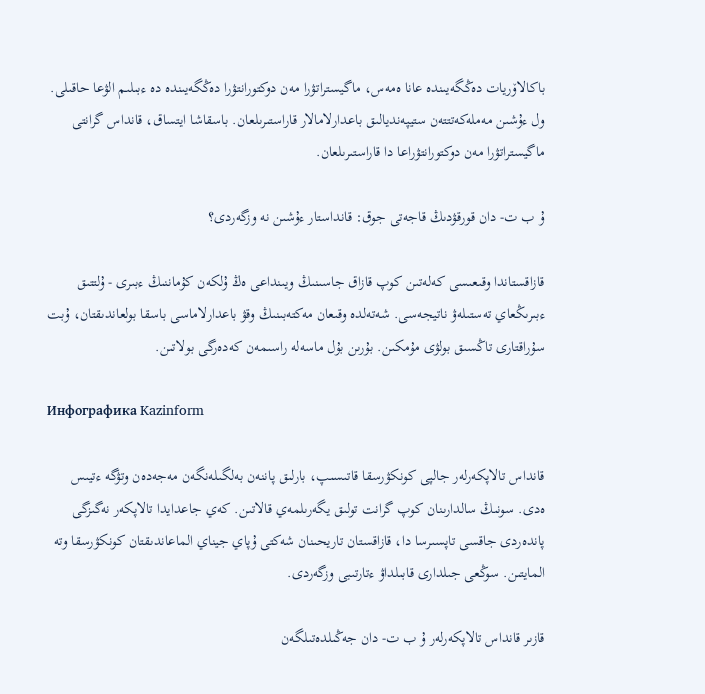باكالاۆريات دەڭگەيىندە عانا ەمەس، ماگيستراتۋرا مەن دوكتورانتۋرا دەڭگەيىندە دە ءبىلىم الۋعا حاقىلى. ول ءۇشىن مەملەكەتتتەن ستيپەنديالىق باعدارلامالار قاراستىرىلعان. باسقاشا ايتساق، قانداس گرانتى ماگيستراتۋرا مەن دوكتورانتۋراعا دا قاراستىرىلعان.

ۇ ب ت- دان قورقۋدىڭ قاجەتى جوق: قانداستار ءۇشىن نە وزگەردى؟

قازاقستاندا وقىعىسى كەلەتىن كوپ قازاق جاسىنىڭ ويىنداعى ەڭ ۇلكەن كۇماننىڭ ءبىرى - ۇلتتىق ءبىرىڭعاي تەستىلەۋ ناتيجەسى. شەتەلدە وقىعان مەكتەبىنىڭ وقۋ باعدارلاماسى باسقا بولعاندىقتان، ۇبت سۇراقتارى تاڭسىق بولۋى مۇمكىن. بۇرىن بۇل ماسەلە راسىمەن كەدەرگى بولاتىن.

Инфографика Kazinform

قانداس تالاپكەرلەر جالپى كونكۋرسقا قاتىسىپ، بارلىق پاننەن بەلگىلەنگەن مەجەدەن وتۋگە ءتيىس ەدى. سونىڭ سالدارىنان كوپ گرانت تولىق يگەرىلمەي قالاتىن. كەي جاعدايدا تالاپكەر نەگىزگى پاندەردى جاقسى تاپسىرسا دا، قازاقستان تاريحىنان شەكتى ۇپاي جيناي الماعاندىقتان كونكۋرسقا وتە المايتىن. سوڭعى جىلدارى قابىلداۋ ءتارتىبى وزگەردى.

قازىر قانداس تالاپكەرلەر ۇ ب ت- دان جەڭىلدەتىلگەن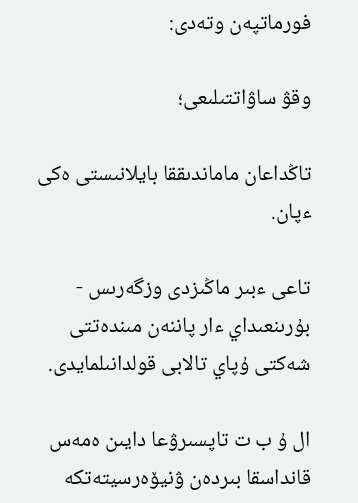فورماتپەن وتەدى:

وقۋ ساۋاتتىلىعى؛

تاڭداعان ماماندىققا بايلانىستى ەكى ءپان.

تاعى ءبىر ماڭىزدى وزگەرىس - بۇرىنعىداي ءار پاننەن مىندەتتى شەكتى ۇپاي تالابى قولدانىلمايدى.

ال ۇ ب ت تاپسىرۋعا دايىن ەمەس قانداسقا بىردەن ۋنيۆەرسيتەتكە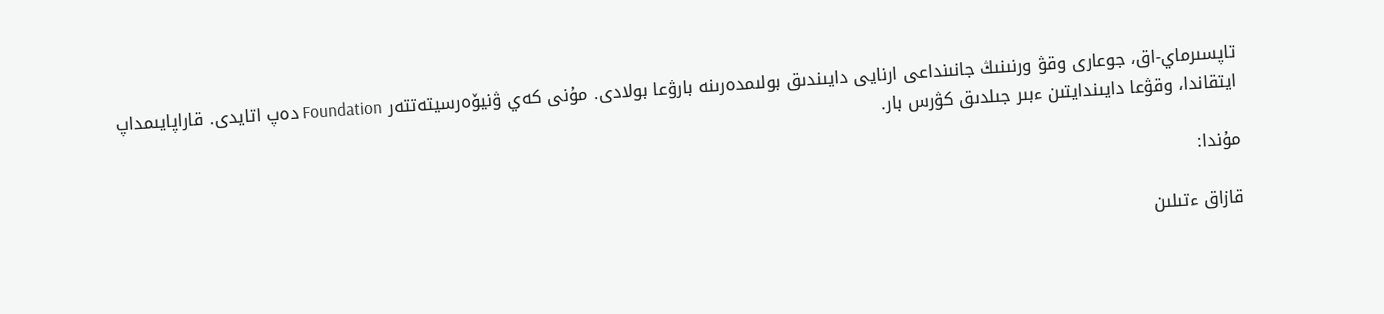تاپسىرماي-اق، جوعارى وقۋ ورنىنىڭ جانىنداعى ارنايى دايىندىق بولىمدەرىنە بارۋعا بولادى. مۇنى كەي ۋنيۆەرسيتەتتەر Foundation دەپ اتايدى. قاراپايىمداپ ايتقاندا، وقۋعا دايىندايتىن ءبىر جىلدىق كۋرس بار.

مۇندا:

قازاق ءتىلىن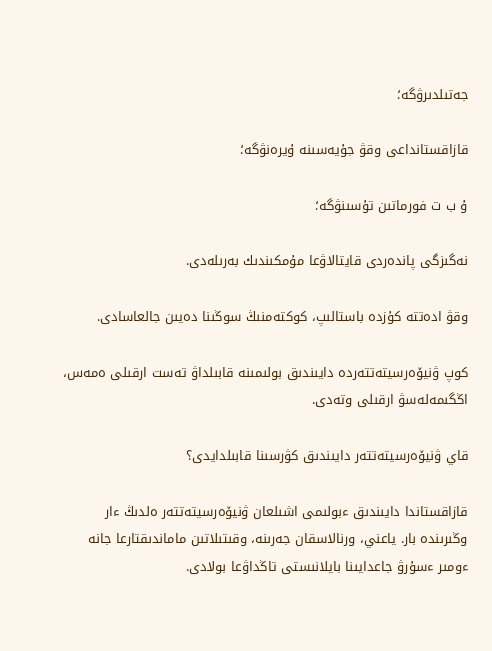جەتىلدىرۋگە؛

قازاقستانداعى وقۋ جۇيەسىنە ۇيرەنۋگە؛

ۇ ب ت فورماتىن تۇسىنۋگە؛

نەگىزگى پاندەردى قايتالاۋعا مۇمكىندىك بەرىلەدى.

وقۋ ادەتتە كۇزدە باستالىپ، كوكتەمنىڭ سوڭىنا دەيىن جالعاسادى.

كوپ ۋنيۆەرسيتەتتەردە دايىندىق بولىمىنە قابىلداۋ تەست ارقىلى ەمەس، اڭگىمەلەسۋ ارقىلى وتەدى.

قاي ۋنيۆەرسيتەتتەر دايىندىق كۋرسىنا قابىلدايدى؟

قازاقستاندا دايىندىق ءبولىمى اشىلعان ۋنيۆەرسيتەتتەر ەلدىڭ ءار وڭىرىندە بار. ياعني، ورنالاسقان جەرىنە، وقىتىلاتىن ماماندىقتارعا جانە ءومىر ءسۇرۋ جاعدايىنا بايلانىستى تاڭداۋعا بولادى.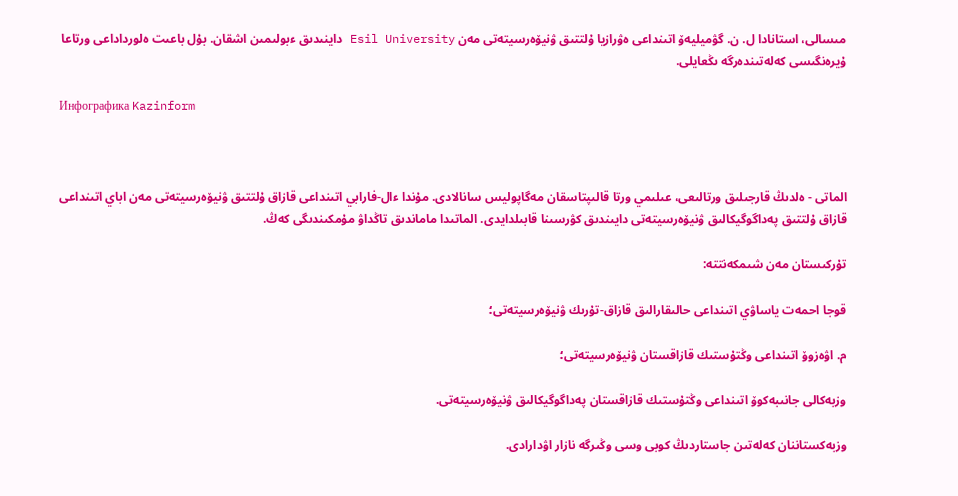مىسالى، استانادا ل. ن. گۋميليەۆ اتىنداعى ەۋرازيا ۇلتتىق ۋنيۆەرسيتەتى مەن Esil University داينىدىق ءبولىمىن اشقان. بۇل باعىت ەلورداداعى ورتاعا ۇيرەنگىسى كەلەتىندەرگە ىڭعايلى.

Инфографика Kazinform



الماتى - ەلدىڭ قارجىلىق ورتالىعى، عىلىمي ورتا قالىپتاسقان مەگاپوليس سانالادى. مۇندا ءال-فارابي اتىنداعى قازاق ۇلتتىق ۋنيۆەرسيتەتى مەن اباي اتىنداعى قازاق ۇلتتىق پەداگوگيكالىق ۋنيۆەرسيتەتى دايىندىق كۋرسىنا قابىلدايدى. الماتىدا ماماندىق تاڭداۋ مۇمكىندىگى كەڭ.

تۇركىستان مەن شىمكەنتتە:

قوجا احمەت ياساۋي اتىنداعى حالىقارالىق قازاق-تۇرىك ۋنيۆەرسيتەتى؛

م. اۋەزوۆ اتىنداعى وڭتۇستىك قازاقستان ۋنيۆەرسيتەتى؛

وزبەكالى جانىبەكوۆ اتىنداعى وڭتۇستىك قازاقستان پەداگوگيكالىق ۋنيۆەرسيتەتى.

وزبەكستاننان كەلەتىن جاستاردىڭ كوبى وسى وڭىرگە نازار اۋدارادى.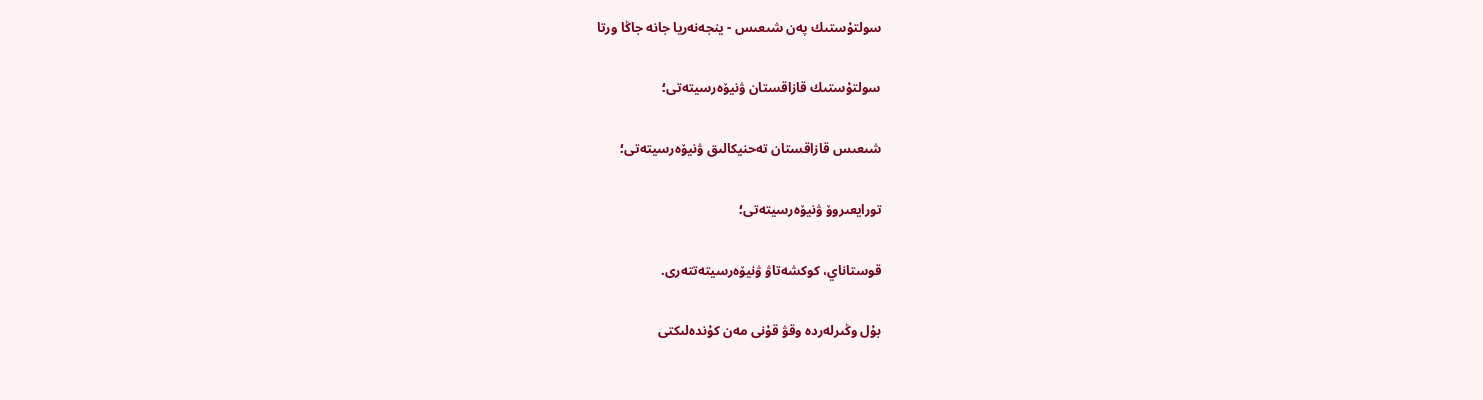سولتۇستىك پەن شىعىس - ينجەنەريا جانە جاڭا ورتا

سولتۇستىك قازاقستان ۋنيۆەرسيتەتى؛

شىعىس قازاقستان تەحنيكالىق ۋنيۆەرسيتەتى؛

تورايعىروۆ ۋنيۆەرسيتەتى؛

قوستاناي، كوكشەتاۋ ۋنيۆەرسيتەتتەرى.

بۇل وڭىرلەردە وقۋ قۇنى مەن كۇندەلىكتى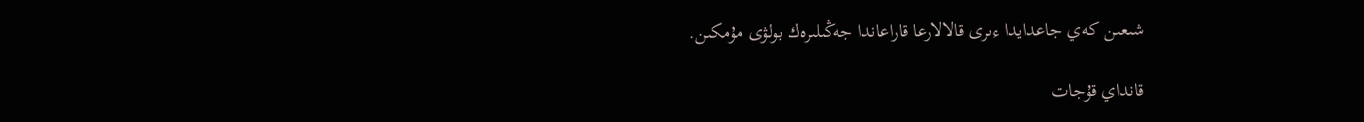شىعىن كەي جاعدايدا ءىرى قالالارعا قاراعاندا جەڭىلىرەك بولۋى مۇمكىن.

قانداي قۇجات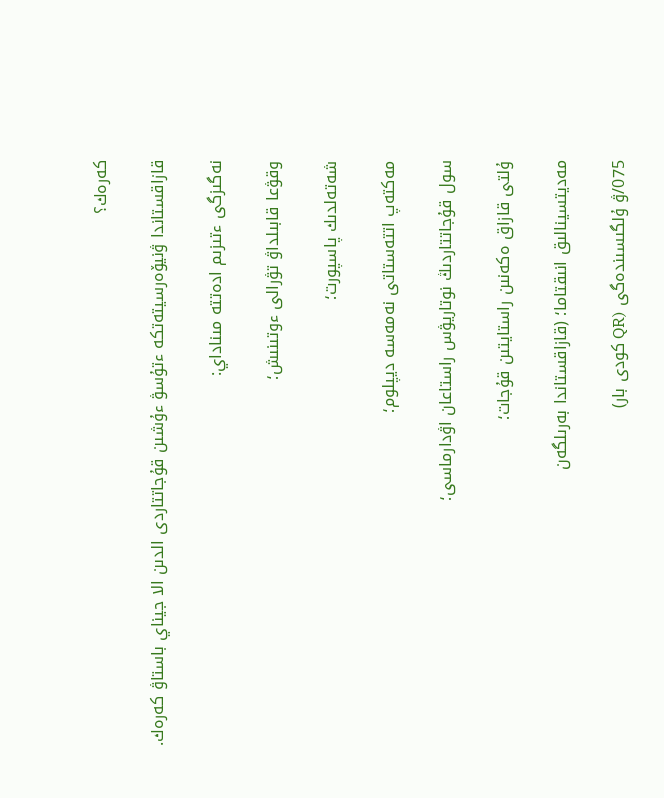كەرەك؟

قازاقستاندا ۋنيۆەرسيتەتكە ءتۇسۋ ءۇشىن قۇجاتتاردى الدىن الا جيناي باستاۋ كەرەك.

نەگىزگى ءتىزىم ادەتتە مىناداي:

وقۋعا قابىلداۋ تۋرالى ءوتىنىش؛

شەتەلدىك پاسپورت؛

مەكتەپ اتتەستاتى نەمەسە ديپلوم؛

سول قۇجاتتاردىڭ نوتاريۋس راستاعان اۋدارماسى؛

ۇلتى قازاق ەكەنىن راستايتىن قۇجات؛

مەديتسينالىق انىقتاما؛ (قازاقستاندا بەرىلگەن

075/ۋ ۇلگىسىندەگى (QR كودى بار)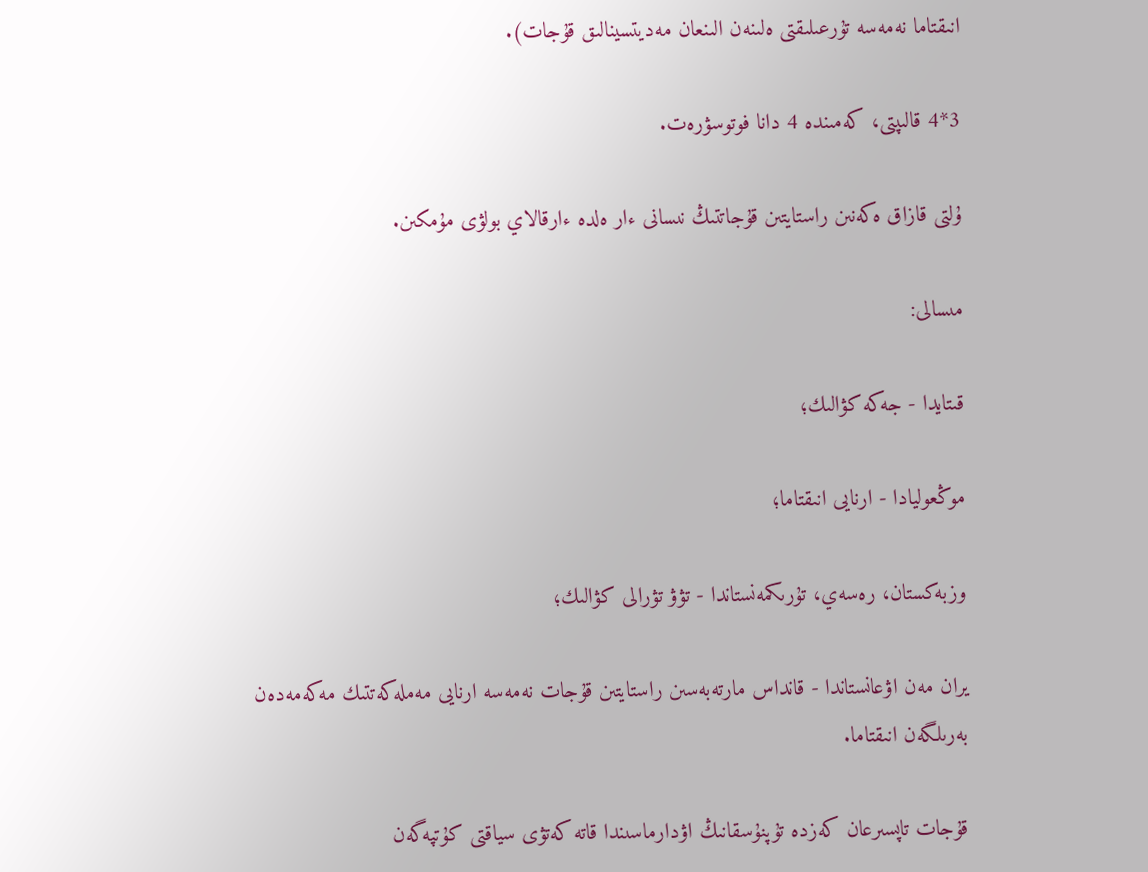انىقتاما نەمەسە تۇرعىلىقتى ەلىنەن الىنعان مەديتسينالىق قۇجات).

3*4 قالىپتى، كەمىندە 4 دانا فوتوسۋرەت.

ۇلتى قازاق ەكەنىن راستايتىن قۇجاتتىڭ نىسانى ءار ەلدە ءارقالاي بولۋى مۇمكىن.

مىسالى:

قىتايدا - جەكە كۋالىك؛

موڭعوليادا - ارنايى انىقتاما؛

وزبەكستان، رەسەي، تۇرىكمەنستاندا - تۋۋ تۋرالى كۋالىك؛

يران مەن اۋعانستاندا - قانداس مارتەبەسىن راستايتىن قۇجات نەمەسە ارنايى مەملەكەتتىك مەكەمەدەن بەرىلگەن انىقتاما.

قۇجات تاپسىرعان كەزدە تۇپنۇسقانىڭ اۋدارماسىندا قاتە كەتۋى سياقتى كۇتپەگەن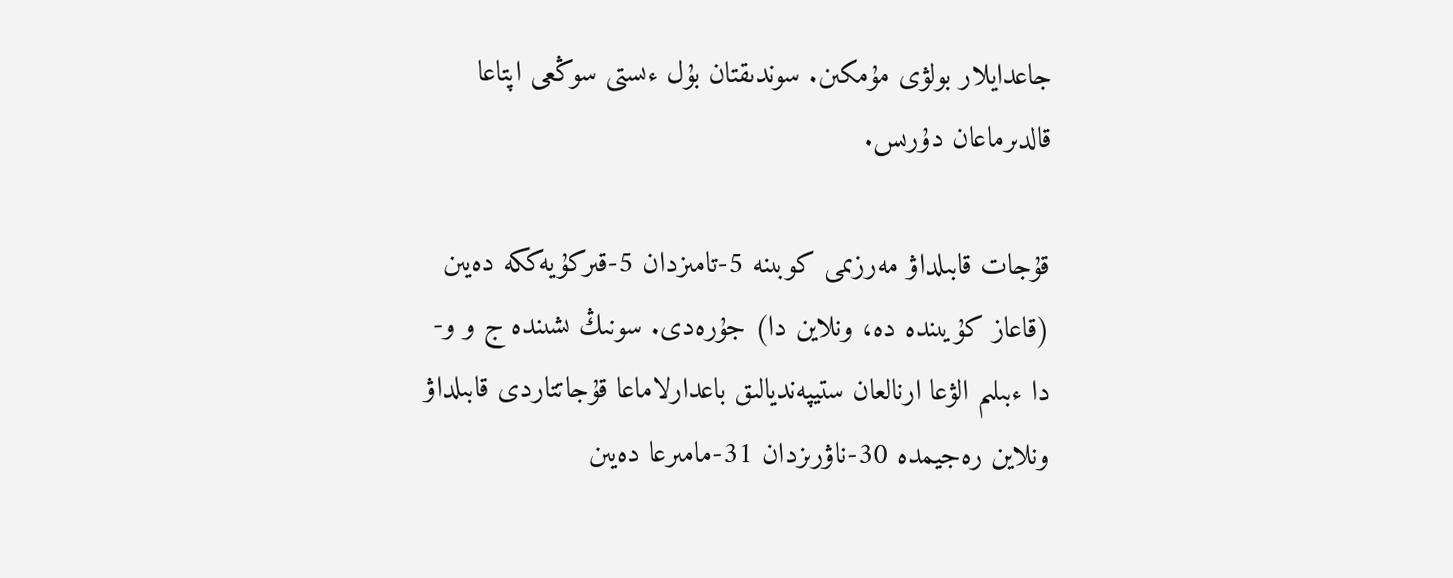جاعدايلار بولۋى مۇمكىن. سوندىقتان بۇل ءىستى سوڭعى اپتاعا قالدىرماعان دۇرىس.

قۇجات قابىلداۋ مەرزىمى كوبىنە 5-تامىزدان 5-قىركۇيەككە دەيىن (قاعاز كۇيىندە دە، ونلاين دا) جۇرەدى. سونىڭ ىشىندە ج و و- دا ءبىلىم الۋعا ارنالعان ستيپەنديالىق باعدارلاماعا قۇجاتتاردى قابىلداۋ ونلاين رەجيمدە 30-ناۋرىزدان 31-مامىرعا دەيىن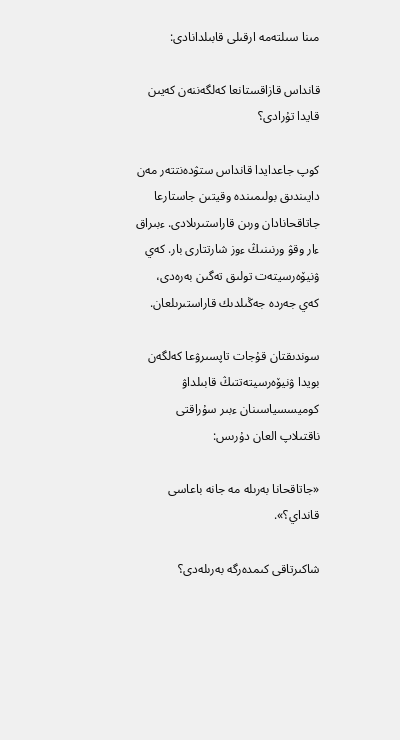مىنا سىلتەمە ارقىلى قابىلدانادى:

قانداس قازاقستانعا كەلگەننەن كەيىن قايدا تۇرادى؟

كوپ جاعدايدا قانداس ستۋدەنتتەر مەن دايىندىق بولىمىندە وقيتىن جاستارعا جاتاقحانادان ورىن قاراستىرىلادى. ءبىراق ءار وقۋ ورنىنىڭ ءوز شارتتارى بار. كەي ۋنيۆەرسيتەت تولىق تەگىن بەرەدى، كەي جەردە جەڭىلدىك قاراستىرىلعان.

سوندىقتان قۇجات تاپسىرۋعا كەلگەن بويدا ۋنيۆەرسيتەتتىڭ قابىلداۋ كوميسسياسىنان ءبىر سۇراقتى ناقتىلاپ العان دۇرىس:

«جاتاقحانا بەرىلە مە جانە باعاسى قانداي؟».

شاكىرتاقى كىمدەرگە بەرىلەدى؟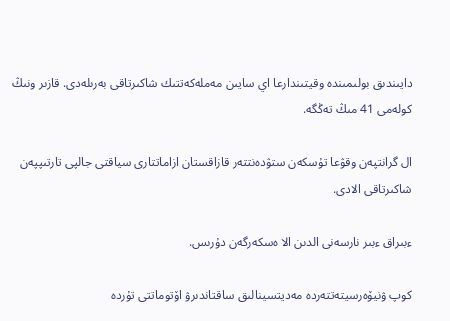دايىندىق بولىمىندە وقيتىندارعا اي سايىن مەملەكەتتىك شاكىرتاقى بەرىلەدى. قازىر ونىڭ كولەمى 41 مىڭ تەڭگە.

ال گرانتپەن وقۋعا تۇسكەن ستۋدەنتتەر قازاقستان ازاماتتارى سياقتى جالپى تارتىپپەن شاكىرتاقى الادى.

ءبىراق ءبىر نارسەنى الدىن الا ەسكەرگەن دۇرىس.

كوپ ۋنيۆەرسيتەتتەردە مەديتسينالىق ساقتاندىرۋ اۆتوماتتى تۇردە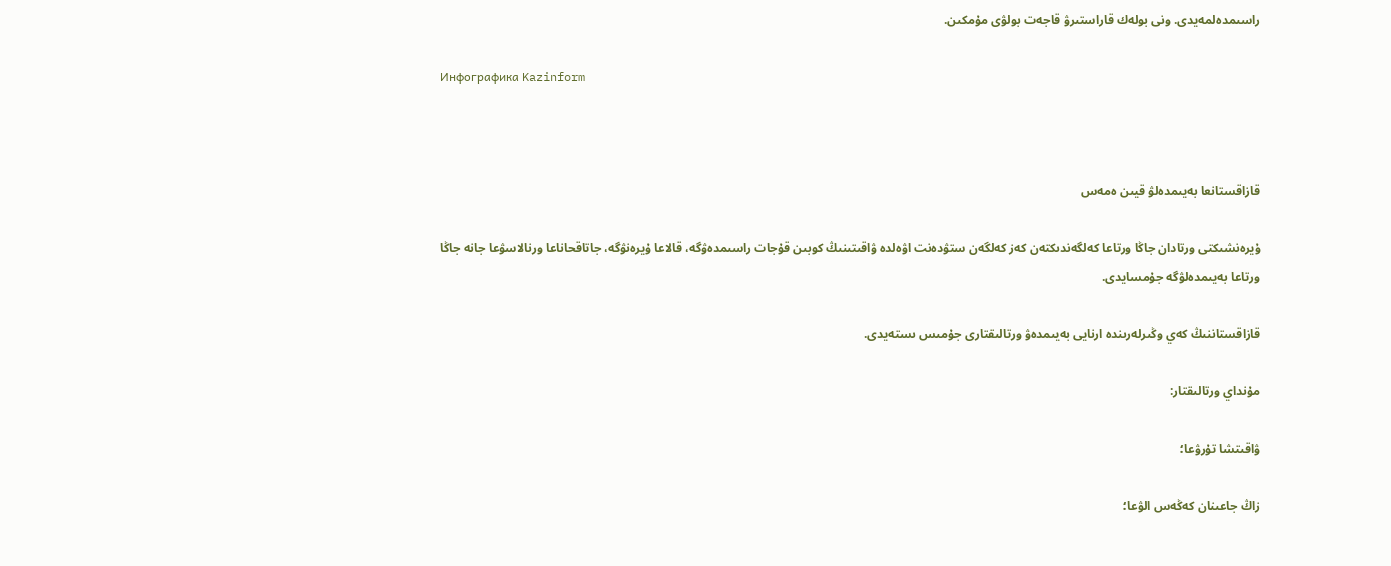راسىمدەلمەيدى. ونى بولەك قاراستىرۋ قاجەت بولۋى مۇمكىن.

Инфографика Kazinform



قازاقستانعا بەيىمدەلۋ قيىن ەمەس

ۇيرەنشىكتى ورتادان جاڭا ورتاعا كەلگەندىكتەن كەز كەلگەن ستۋدەنت اۋەلدە ۋاقىتىنىڭ كوبىن قۇجات راسىمدەۋگە، قالاعا ۇيرەنۋگە، جاتاقحاناعا ورنالاسۋعا جانە جاڭا ورتاعا بەيىمدەلۋگە جۇمسايدى.

قازاقستاننىڭ كەي وڭىرلەرىندە ارنايى بەيىمدەۋ ورتالىقتارى جۇمىس ىستەيدى.

مۇنداي ورتالىقتار:

ۋاقىتشا تۇرۋعا؛

زاڭ جاعىنان كەڭەس الۋعا؛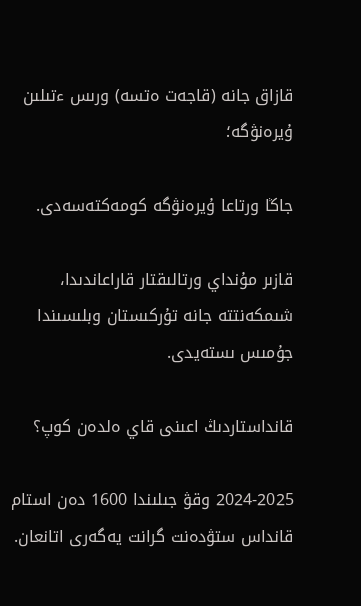قازاق جانە (قاجەت ەتسە) ورىس ءتىلىن ۇيرەنۋگە؛

جاڭا ورتاعا ۇيرەنۋگە كومەكتەسەدى.

قازىر مۇنداي ورتالىقتار قاراعاندىدا، شىمكەنتتە جانە تۇركىستان وبلىسىندا جۇمىس ىستەيدى.

قانداستاردىڭ اعىنى قاي ەلدەن كوپ؟

2024-2025 وقۋ جىلىندا 1600 دەن استام قانداس ستۋدەنت گرانت يەگەرى اتانعان.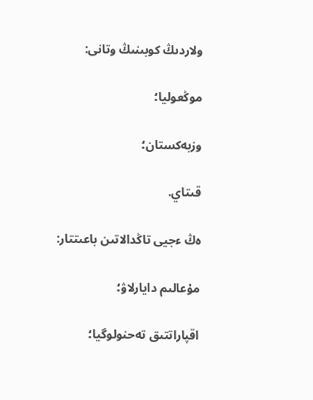ولاردىڭ كوبىنىڭ وتانى:

موڭعوليا؛

وزبەكستان؛

قىتاي.

ەڭ ءجيى تاڭدالاتىن باعىتتار:

مۇعالىم دايارلاۋ؛

اقپاراتتىق تەحنولوگيا؛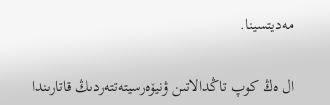مەديتسينا.

ال ەڭ كوپ تاڭدالاتىن ۋنيۆەرسيتەتتەردىڭ قاتارىندا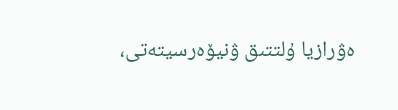ەۋرازيا ۇلتتىق ۋنيۆەرسيتەتى،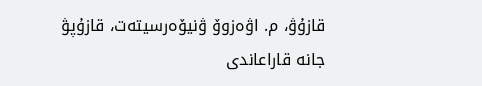قازۇۋ، م. اۋەزوۆ ۋنيۆەرسيتەت، قازۇپۋ جانە قاراعاندى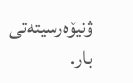ۋنيۆەرسيتەتى بار.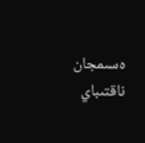ەسىمجان ناقتىباي